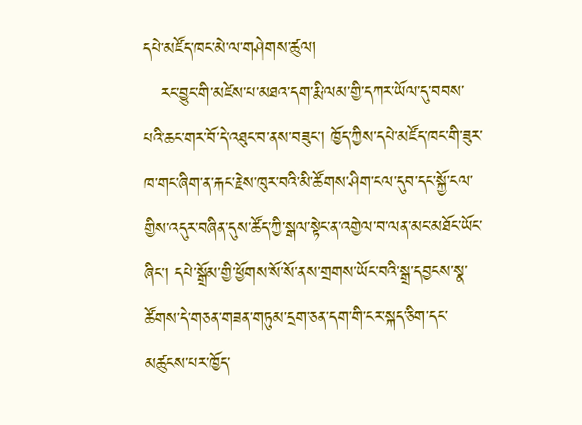དཔེ་མཛོད་ཁང་མེ་ལ་གཤེགས་ཚུལ།
   རང་བྱུང་གི་མཛེས་པ་མཐའ་དག་རྨི་ལམ་གྱི་དཀར་ཡོལ་དུ་བབས་པའི་ཆང་གར་བོ་དེ་འཐུང་བ་ནས་བཟུང་། ཁྱོད་ཀྱིས་དཔེ་མཛོད་ཁང་གི་ཟུར་ཁ་གང་ཞིག་ན་རྐང་རྗེས་ཁུར་བའི་མི་ཚོགས་ཤིག་ངལ་དུབ་དང་སྐྱོ་ངལ་གྱིས་འདུར་བཞིན་དུས་ཚོད་ཀྱི་སྒལ་སྟེང་ན་འགྱེལ་བ་ལན་མང་མཐོང་ཡོང་ཞིང་། དཔེ་སྒྲོམ་གྱི་ཕྱོགས་སོ་སོ་ནས་གྲགས་ཡོང་བའི་སྒྲ་དབྱངས་སྣ་ཚོགས་དེ་གཅན་གཟན་གཏུམ་དྲག་ཅན་དག་གི་ངར་སྐད་ཅིག་དང་མཚུངས་པར་ཁྱོད་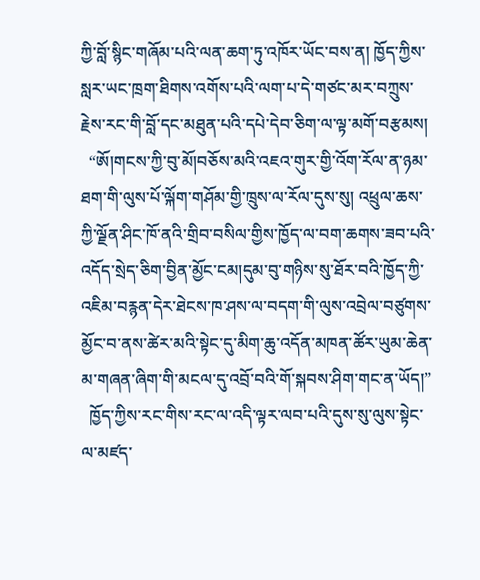ཀྱི་བློ་སྙིང་གཞོམ་པའི་ལན་ཆག་ཏུ་འཁོར་ཡོང་བས་ན། ཁྱོད་ཀྱིས་སླར་ཡང་ཁྲག་ཐིགས་འགོས་པའི་ལག་པ་དེ་གཙང་མར་བཀྲུས་རྗེས་རང་གི་བློ་དང་མཐུན་པའི་དཔེ་དེབ་ཅིག་ལ་ལྟ་མགོ་བརྩམས།
  “ཨོ།གངས་ཀྱི་བུ་མོ།བཅོས་མའི་འཇའ་གུར་གྱི་འོག་རོལ་ན་ཉམ་ཐག་གི་ལུས་པོ་ལྐོག་གཤོམ་གྱི་ཁྲུས་ལ་རོལ་དུས་སུ། འཕྲུལ་ཆས་ཀྱི་ལྗོན་ཤིང་ཁོ་ནའི་གྲིབ་བསིལ་གྱིས་ཁྱོད་ལ་བག་ཆགས་ཟབ་པའི་འདོད་སྲེད་ཅིག་བྱིན་མྱོང་ངམ།དུམ་བུ་གཉིས་སུ་ཐོར་བའི་ཁྱོད་ཀྱི་འཇིམ་བརྙན་དེར་ཐེངས་ཁ་ཤས་ལ་བདག་གི་ལུས་འབྲེལ་བཙུགས་མྱོང་བ་ནས་ཚེར་མའི་སྟེང་དུ་མིག་ཆུ་འདོན་མཁན་ཚོར་ཡུམ་ཆེན་མ་གཞན་ཞིག་གི་མངལ་དུ་འབྲོ་བའི་གོ་སྐབས་ཤིག་གང་ན་ཡོད།”
  ཁྱོད་ཀྱིས་རང་གིས་རང་ལ་འདི་ལྟར་ལབ་པའི་དུས་སུ་ལུས་སྟེང་ལ་མཛད་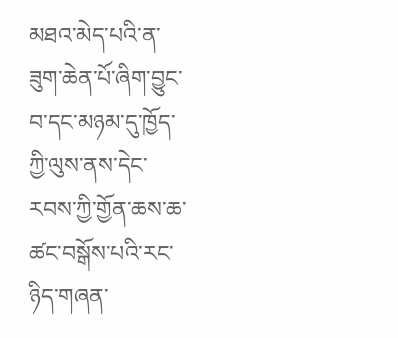མཐའ་མེད་པའི་ན་ཟུག་ཆེན་པོ་ཞིག་བྱུང་བ་དང་མཉམ་དུ་ཁྱོད་ཀྱི་ལུས་ནས་དེང་རབས་ཀྱི་གྱོན་ཆས་ཆ་ཚང་བསྒོས་པའི་རང་ཉིད་གཞན་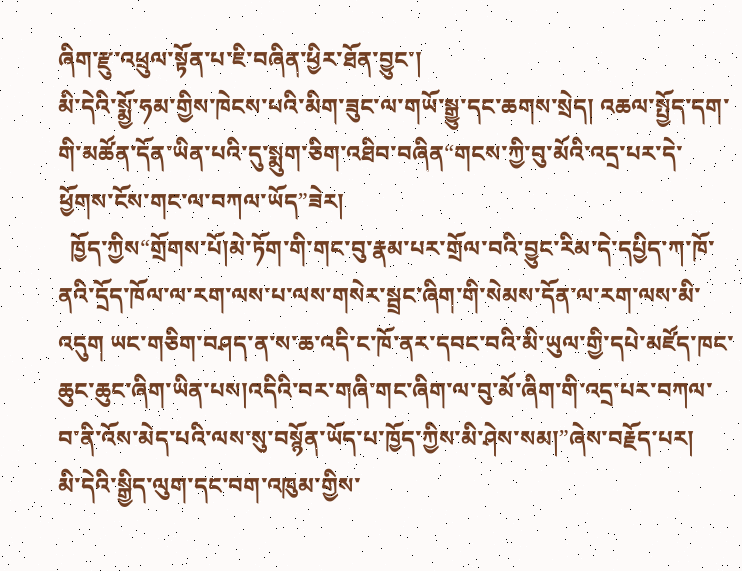ཞིག་རྫུ་འཕྲུལ་སྟོན་པ་ཇི་བཞིན་ཕྱིར་ཐོན་བྱུང་།
མི་དེའི་སྨྱོ་ཧམ་གྱིས་ཁེངས་པའི་མིག་ཟུང་ལ་གཡོ་སྒྱུ་དང་ཆགས་སྲེད། འཆལ་སྤྱོད་དག་གི་མཚོན་དོན་ཡིན་པའི་དུ་སྨུག་ཅིག་འཐིབ་བཞིན“གངས་ཀྱི་བུ་མོའི་འདྲ་པར་དེ་ཕྱོགས་ངོས་གང་ལ་བཀལ་ཡོད”ཟེར།
  ཁྱོད་ཀྱིས“གྲོགས་པོ།མེ་ཏོག་གི་གང་བུ་རྣམ་པར་གྲོལ་བའི་བྱུང་རིམ་དེ་དཔྱིད་ཀ་ཁོ་ནའི་དྲོད་ཁོལ་ལ་རག་ལས་པ་ལས་གསེར་སྦྲང་ཞིག་གི་སེམས་དོན་ལ་རག་ལས་མི་འདུག ཡང་གཅིག་བཤད་ན་ས་ཆ་འདི་ང་ཁོ་ནར་དབང་བའི་མི་ཡུལ་གྱི་དཔེ་མཛོད་ཁང་ཆུང་ཆུང་ཞིག་ཡིན་པས།འདིའི་བར་གཞི་གང་ཞིག་ལ་བུ་མོ་ཞིག་གི་འདྲ་པར་བཀལ་བ་ནི་འོས་མེད་པའི་ལས་སུ་བསྙོན་ཡོད་པ་ཁྱོད་ཀྱིས་མི་ཤེས་སམ།”ཞེས་བརྗོད་པར།
མི་དེའི་སྒྱིད་ལུག་དང་བག་འཁུམ་གྱིས་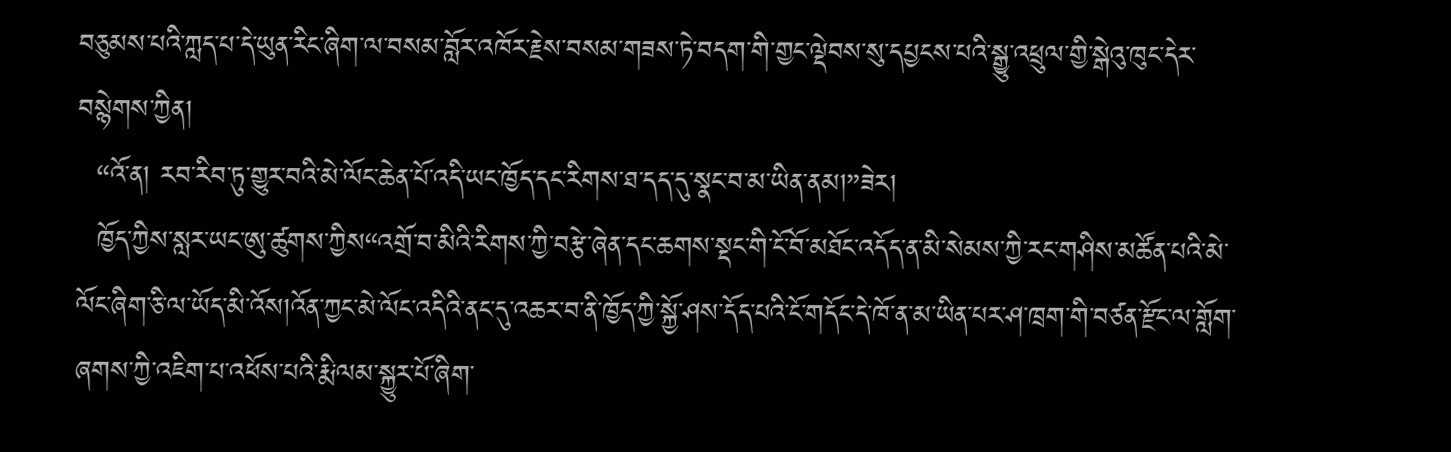བཅུམས་པའི་ཀླད་པ་དེ་ཡུན་རིང་ཞིག་ལ་བསམ་བློར་འཁོར་རྗེས་བསམ་གཟས་ཏེ་བདག་གི་གྱང་ལྡེབས་སུ་དཔྱངས་པའི་སྒྱུ་འཕྲུལ་གྱི་སྒེའུ་ཁུང་དེར་བསྙེགས་ཀྱིན།
  “འོ་ན། རབ་རིབ་ཏུ་གྱུར་བའི་མེ་ལོང་ཆེན་པོ་འདི་ཡང་ཁྱོད་དང་རིགས་ཐ་དད་དུ་སྣང་བ་མ་ཡིན་ནམ།”ཟེར།
  ཁྱོད་ཀྱིས་སླར་ཡང་ཨུ་ཚུགས་ཀྱིས“འགྲོ་བ་མིའི་རིགས་ཀྱི་བརྩེ་ཞེན་དང་ཆགས་སྡང་གི་ངོ་བོ་མཐོང་འདོད་ན་མི་སེམས་ཀྱི་རང་གཤིས་མཚོན་པའི་མེ་ལོང་ཞིག་ཅི་ལ་ཡོད་མི་འོས།འོན་ཀྱང་མེ་ལོང་འདིའི་ནང་དུ་འཆར་བ་ནི་ཁྱོད་ཀྱི་སྐྱོ་ཤས་དོད་པའི་ངོ་གདོང་དེ་ཁོ་ན་མ་ཡིན་པར་ཤ་ཁྲག་གི་བཙན་རྫོང་ལ་གློག་ཞགས་ཀྱི་འཇིག་པ་འཕོས་པའི་རྨི་ལམ་སྐྱུར་པོ་ཞིག་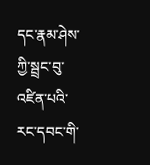དང་རྣམ་ཤེས་ཀྱི་སྦྲང་བུ་འཛིན་པའི་རང་དབང་གི་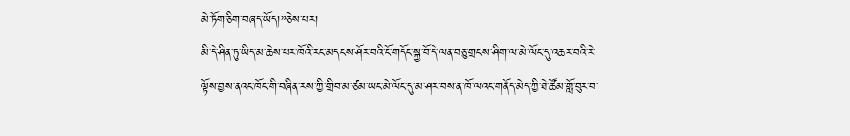མེ་ཏོག་ཅིག་བཞད་ཡོད།”ཅེས་པར།
མི་དེ་ཤིན་ཏུ་ཡིད་མ་ཆེས་པར་ཁོའི་རང་མདངས་ཤོར་བའི་ངོ་གདོང་སྐྱ་བོ་དེ་ལན་བཅུ་གྲངས་ཤིག་ལ་མེ་ལོང་དུ་འཆར་བའི་རེ་ལྟོས་བྱས་ནའང་ཁོང་གི་བཞིན་རས་ཀྱི་གྲིབ་མ་ཙམ་ཡང་མེ་ལོང་དུ་མ་ཤར་བས་ན་ཁོ་ལའང་གནོད་མེད་ཀྱི་ཐེ་ཚོམ་གློ་བུར་བ་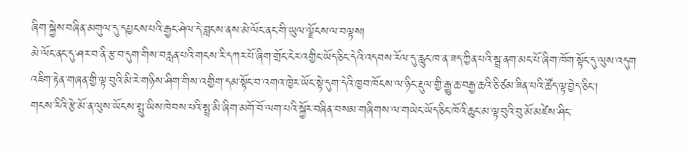ཞིག་སྐྱེས་བཞིན་མགུལ་དུ་དཔྱངས་པའི་རྒྱང་ཤེལ་དེ་བླངས་ནས་མེ་ལོང་ནང་གི་ཡུལ་ལྗོངས་ལ་བལྟས།
མེ་ལོང་ནང་དུ་ཤར་བ་ནི་རྩ་བ་དུག་གིས་བརླན་པའི་གངས་རི་དཀར་པོ་ཞིག་གྲོང་ངེར་འགྱིང་ཡོད་ཅིང་དེའི་འདབས་རོལ་དུ་རླུང་ཁ་ན་ཟད་ཀྱིན་པའི་སྦྲ་ནག་མང་པོ་ཞིག་ཁོག་སྟོང་དུ་ལུས་འདུག
འཇིག་རྟེན་གཞན་གྱི་ལྟ་བུའི་མི་རེ་གཉིས་ཤིག་གིས་འགྱིག་དམ་སྟོང་བ་འགའ་ཁྱེར་ཡོང་སྟེ་དུག་དེའི་ཁྱབ་ཁོངས་ལ་ཉིང་རྡུལ་གྱི་རྒྱུ་ཆ་བརྒྱ་ཆའི་ཅི་ཙམ་ཟིན་པའི་ཚོད་ལྟ་བྱེད་ཅིང་།
གངས་རིའི་རྩེ་མོ་ན་ལུས་ཡོངས་སྤུ་ཡིས་ཁེབས་པའི་སྤྲ་མི་ཞིག་མགོ་བོ་ལག་པའི་སྐྱོར་བཞིན་བསམ་གཞིགས་ལ་གཡེང་ཡོད་ཅིང་ཁོའི་ཆུང་མ་ལྟ་བུའི་བུ་མོ་མཛེས་ཤིང་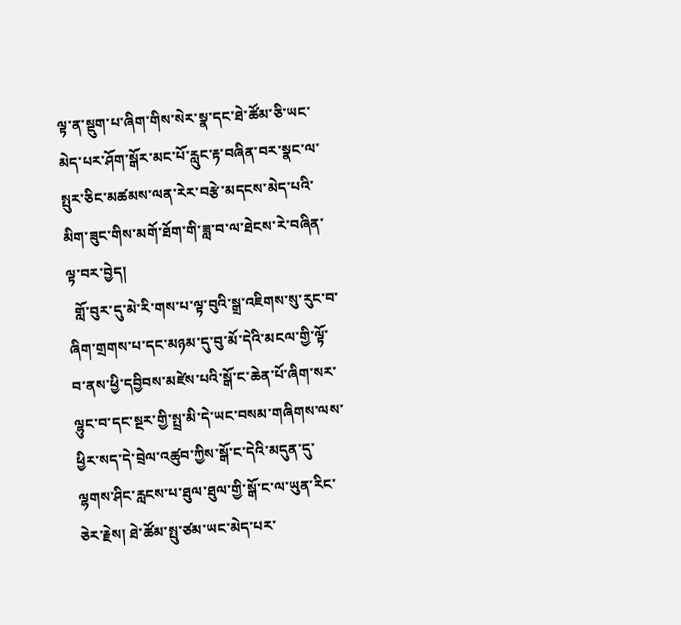ལྟ་ན་སྡུག་པ་ཞིག་གིས་སེར་སྣ་དང་ཐེ་ཚོམ་ཅི་ཡང་མེད་པར་ཤོག་སྒོར་མང་པོ་རླུང་རྟ་བཞིན་བར་སྣང་ལ་སྤུར་ཅིང་མཚམས་ལན་རེར་བརྩེ་མདངས་མེད་པའི་མིག་ཟུང་གིས་མགོ་ཐོག་གི་ཟླ་བ་ལ་ཐེངས་རེ་བཞིན་ལྟ་བར་བྱེད།
  གློ་བུར་དུ་མེ་རི་གས་པ་ལྟ་བུའི་སྒྲ་འཇིགས་སུ་རུང་བ་ཞིག་གྲགས་པ་དང་མཉམ་དུ་བུ་མོ་དེའི་མངལ་གྱི་ལྟོ་བ་ནས་ཕྱི་དབྱིབས་མཛེས་པའི་སྒོ་ང་ཆེན་པོ་ཞིག་སར་ལྷུང་བ་དང་སྔར་གྱི་སྤྲ་མི་དེ་ཡང་བསམ་གཞིགས་ལས་ཕྱིར་སད་དེ་བྲེལ་འཚུབ་ཀྱིས་སྒོ་ང་དེའི་མདུན་དུ་ལྷགས་ཤིང་རླངས་པ་ཐུལ་ཐུལ་གྱི་སྒོ་ང་ལ་ཡུན་རིང་ཅེར་རྗེས། ཐེ་ཚོམ་སྤུ་ཙམ་ཡང་མེད་པར་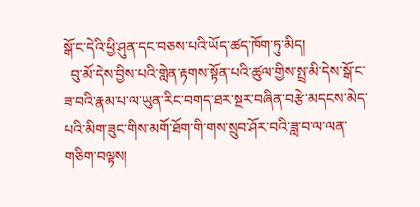སྒོ་ང་དེའི་ཕྱི་ཤུན་དང་བཅས་པའི་ཡོད་ཚད་ཁོག་ཏུ་མིད།
  བུ་མོ་དེས་བྱིས་པའི་གླེན་རྟགས་སྟོན་པའི་ཚུལ་གྱིས་སྤྲ་མི་དེས་སྒོ་ང་ཟ་བའི་རྣམ་པ་ལ་ཡུན་རིང་བགད་ཐར་སྔར་བཞིན་བརྩེ་མདངས་མེད་པའི་མིག་ཟུང་གིས་མགོ་ཐོག་གི་གས་སྲུབ་ཤོར་བའི་ཟླ་བ་ལ་ལན་གཅིག་བལྟས།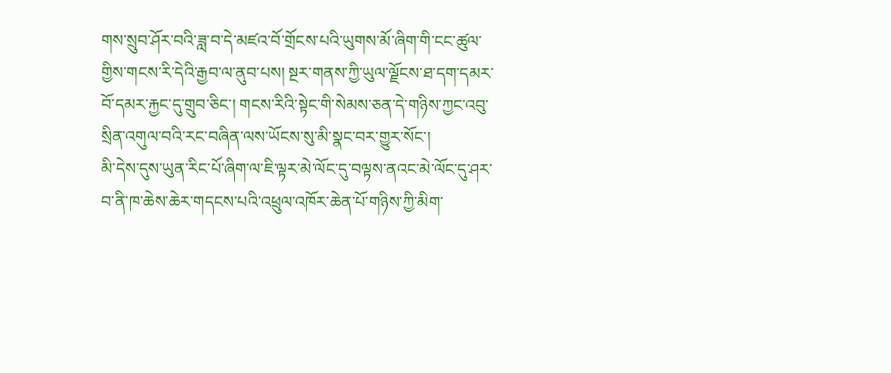གས་སྲུབ་ཤོར་བའི་ཟླ་བ་དེ་མཛའ་བོ་གྲོངས་པའི་ཡུགས་མོ་ཞིག་གི་ངང་ཚུལ་གྱིས་གངས་རི་དེའི་རྒྱབ་ལ་ནུབ་པས། སྔར་གནས་ཀྱི་ཡུལ་ལྗོངས་ཐ་དག་དམར་བོ་དམར་རྐྱང་དུ་གྲུབ་ཅིང་། གངས་རིའི་སྟེང་གི་སེམས་ཅན་དེ་གཉིས་ཀྱང་འབུ་སྲིན་འགུལ་བའི་རང་བཞིན་ལས་ཡོངས་སུ་མི་སྣང་བར་གྱུར་སོང་།
མི་དེས་དུས་ཡུན་རིང་པོ་ཞིག་ལ་ཇི་ལྟར་མེ་ལོང་དུ་བལྟས་ནའང་མེ་ལོང་དུ་ཤར་བ་ནི་ཁ་ཆེས་ཆེར་གདངས་པའི་འཕྲུལ་འཁོར་ཆེན་པོ་གཉིས་ཀྱི་མིག་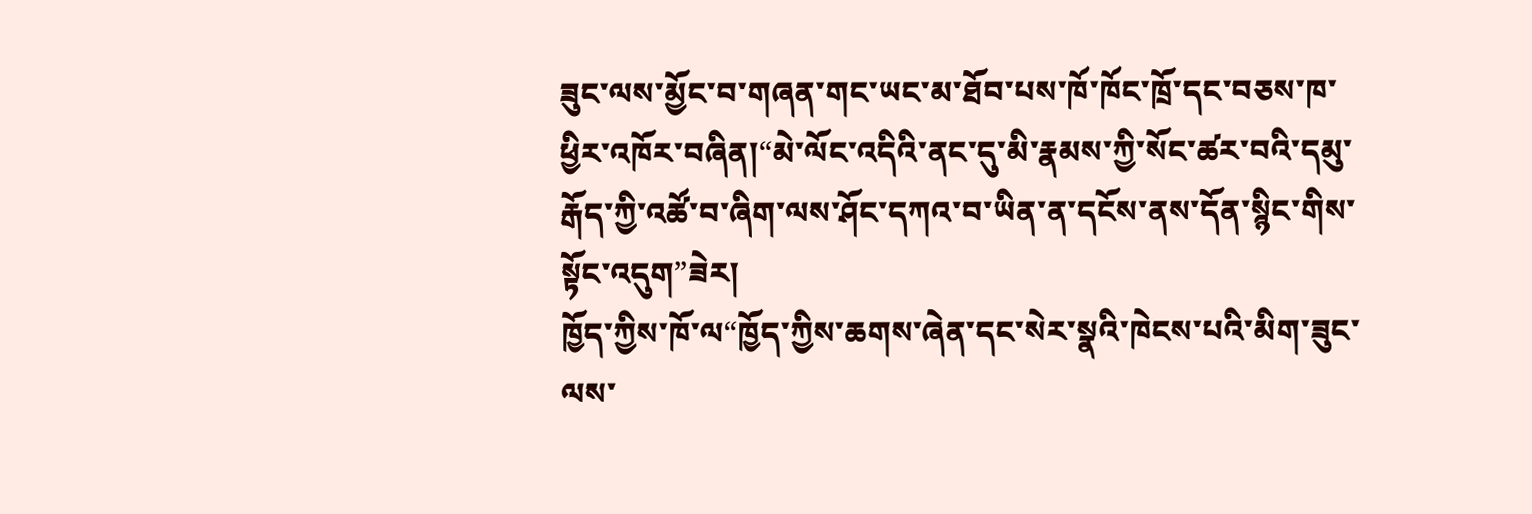ཟུང་ལས་མྱོང་བ་གཞན་གང་ཡང་མ་ཐོབ་པས་ཁོ་ཁོང་ཁྲོ་དང་བཅས་ཁ་ཕྱིར་འཁོར་བཞིན།“མེ་ལོང་འདིའི་ནང་དུ་མི་རྣམས་ཀྱི་སོང་ཚར་བའི་དམུ་རྒོད་ཀྱི་འཚོ་བ་ཞིག་ལས་ཤོང་དཀའ་བ་ཡིན་ན་དངོས་ནས་དོན་སྙིང་གིས་སྟོང་འདུག”ཟེར།
ཁྱོད་ཀྱིས་ཁོ་ལ“ཁྱོད་ཀྱིས་ཆགས་ཞེན་དང་སེར་སྣའི་ཁེངས་པའི་མིག་ཟུང་ལས་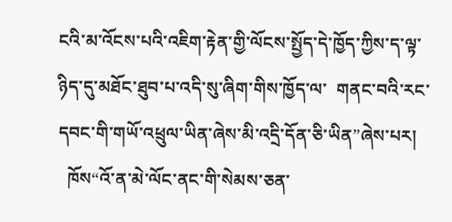ངའི་མ་འོངས་པའི་འཇིག་རྟེན་གྱི་ལོངས་སྤྱོད་དེ་ཁྱོད་ཀྱིས་ད་ལྟ་ཉིད་དུ་མཐོང་ཐུབ་པ་འདི་སུ་ཞིག་གིས་ཁྱོད་ལ་  གནང་བའི་རང་དབང་གི་གཡོ་འཕྲུལ་ཡིན་ཞེས་མི་འདྲི་དོན་ཅི་ཡིན”ཞེས་པར།
  ཁོས“འོ་ན་མེ་ལོང་ནང་གི་སེམས་ཅན་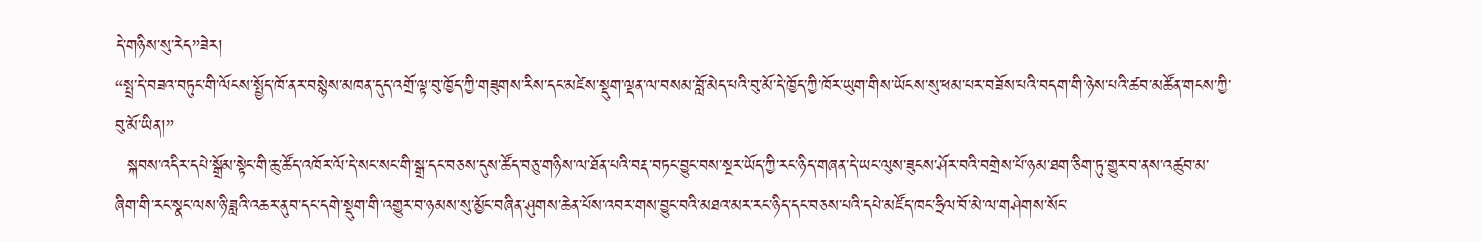དེ་གཉིས་སུ་རེད”ཟེར།
“སྤྲ་དེ་བཟའ་བཏུང་གི་ལོངས་སྤྱོད་ཁོ་ནར་བསྙེས་མཁན་དུད་འགྲོ་ལྟ་བུ་ཁྱོད་ཀྱི་གཟུགས་རིས་དང་མཛེས་སྡུག་ལྡན་ལ་བསམ་བློ་མེད་པའི་བུ་མོ་དེ་ཁྱོད་ཀྱི་ཁོར་ཡུག་གིས་ཡོངས་སུ་ཕམ་པར་བཟོས་པའི་བདག་གི་ཉེས་པའི་ཚབ་མཚོན་གངས་ཀྱི་བུ་མོ་ཡིན།”
  སྐབས་འདིར་དཔེ་སྒྲོམ་སྟེང་གི་ཆུ་ཚོད་འཁོར་ལོ་དེ་སང་སང་གི་སྒྲ་དང་བཅས་དུས་ཚོད་བཅུ་གཉིས་ལ་ཐོན་པའི་བརྡ་བཏང་བྱུང་བས་སྔར་ཡོད་ཀྱི་རང་ཉིད་གཞན་དེ་ཡང་ལུས་ཟུངས་ཤོར་བའི་བགྲེས་པོ་ཉམ་ཐག་ཅིག་ཏུ་གྱུར་བ་ནས་འཚུབ་མ་ཞིག་གི་རང་སྣང་ལས་ཉི་ཟླའི་འཆར་ནུབ་དང་དགེ་སྡུག་གི་འགྱུར་བ་ཉམས་སུ་མྱོང་བཞིན་ཤུགས་ཆེན་པོས་འབར་གས་བྱུང་བའི་མཐའ་མར་རང་ཉིད་དང་བཅས་པའི་དཔེ་མཛོད་ཁང་ཧྲིལ་བོ་མེ་ལ་གཤེགས་སོང་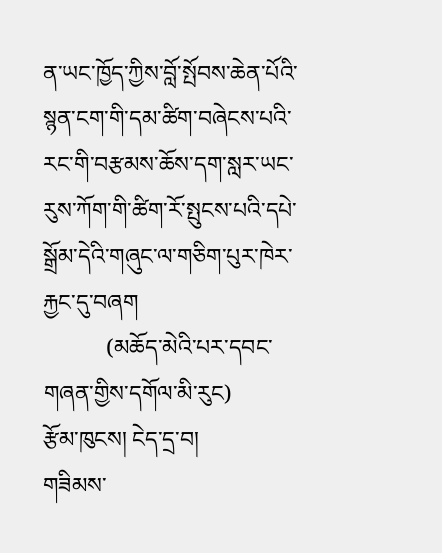ན་ཡང་ཁྱོད་ཀྱིས་བློ་སྤོབས་ཆེན་པོའི་སྙན་ངག་གི་དམ་ཚིག་བཞེངས་པའི་རང་གི་བརྩམས་ཆོས་དག་སླར་ཡང་རུས་ཀོག་གི་ཚིག་རོ་སྤུངས་པའི་དཔེ་སྒྲོམ་དེའི་གཞུང་ལ་གཅིག་པུར་ཁེར་རྐྱང་དུ་བཞག
           (མཆོད་མེའི་པར་དབང་གཞན་གྱིས་དགོལ་མི་རུང)
རྩོམ་ཁུངས། ངེད་དྲ་བ།
གཟིམས་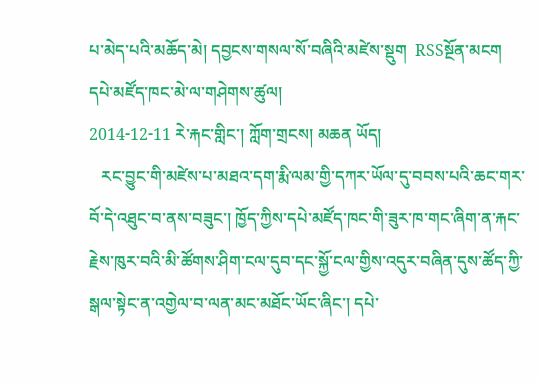པ་མེད་པའི་མཆོད་མེ། དབྱངས་གསལ་སོ་བཞིའི་མཛེས་སྡུག  RSSསྔོན་མངག
དཔེ་མཛོད་ཁང་མེ་ལ་གཤེགས་ཚུལ།
2014-12-11 རེ་རྐང་གླིང་། ཀློག་གྲངས། མཆན ཡོད།
   རང་བྱུང་གི་མཛེས་པ་མཐའ་དག་རྨི་ལམ་གྱི་དཀར་ཡོལ་དུ་བབས་པའི་ཆང་གར་བོ་དེ་འཐུང་བ་ནས་བཟུང་། ཁྱོད་ཀྱིས་དཔེ་མཛོད་ཁང་གི་ཟུར་ཁ་གང་ཞིག་ན་རྐང་རྗེས་ཁུར་བའི་མི་ཚོགས་ཤིག་ངལ་དུབ་དང་སྐྱོ་ངལ་གྱིས་འདུར་བཞིན་དུས་ཚོད་ཀྱི་སྒལ་སྟེང་ན་འགྱེལ་བ་ལན་མང་མཐོང་ཡོང་ཞིང་། དཔེ་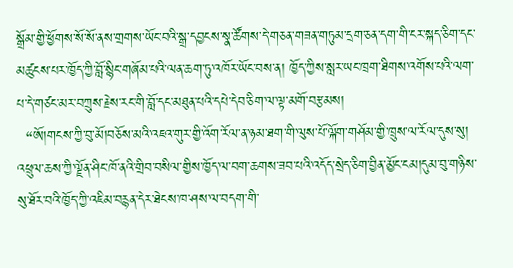སྒྲོམ་གྱི་ཕྱོགས་སོ་སོ་ནས་གྲགས་ཡོང་བའི་སྒྲ་དབྱངས་སྣ་ཚོགས་དེ་གཅན་གཟན་གཏུམ་དྲག་ཅན་དག་གི་ངར་སྐད་ཅིག་དང་མཚུངས་པར་ཁྱོད་ཀྱི་བློ་སྙིང་གཞོམ་པའི་ལན་ཆག་ཏུ་འཁོར་ཡོང་བས་ན། ཁྱོད་ཀྱིས་སླར་ཡང་ཁྲག་ཐིགས་འགོས་པའི་ལག་པ་དེ་གཙང་མར་བཀྲུས་རྗེས་རང་གི་བློ་དང་མཐུན་པའི་དཔེ་དེབ་ཅིག་ལ་ལྟ་མགོ་བརྩམས།
  “ཨོ།གངས་ཀྱི་བུ་མོ།བཅོས་མའི་འཇའ་གུར་གྱི་འོག་རོལ་ན་ཉམ་ཐག་གི་ལུས་པོ་ལྐོག་གཤོམ་གྱི་ཁྲུས་ལ་རོལ་དུས་སུ། འཕྲུལ་ཆས་ཀྱི་ལྗོན་ཤིང་ཁོ་ནའི་གྲིབ་བསིལ་གྱིས་ཁྱོད་ལ་བག་ཆགས་ཟབ་པའི་འདོད་སྲེད་ཅིག་བྱིན་མྱོང་ངམ།དུམ་བུ་གཉིས་སུ་ཐོར་བའི་ཁྱོད་ཀྱི་འཇིམ་བརྙན་དེར་ཐེངས་ཁ་ཤས་ལ་བདག་གི་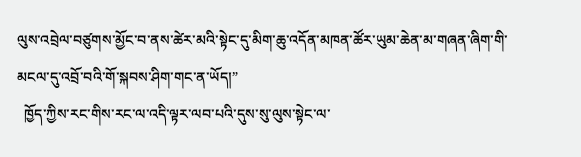ལུས་འབྲེལ་བཙུགས་མྱོང་བ་ནས་ཚེར་མའི་སྟེང་དུ་མིག་ཆུ་འདོན་མཁན་ཚོར་ཡུམ་ཆེན་མ་གཞན་ཞིག་གི་མངལ་དུ་འབྲོ་བའི་གོ་སྐབས་ཤིག་གང་ན་ཡོད།”
  ཁྱོད་ཀྱིས་རང་གིས་རང་ལ་འདི་ལྟར་ལབ་པའི་དུས་སུ་ལུས་སྟེང་ལ་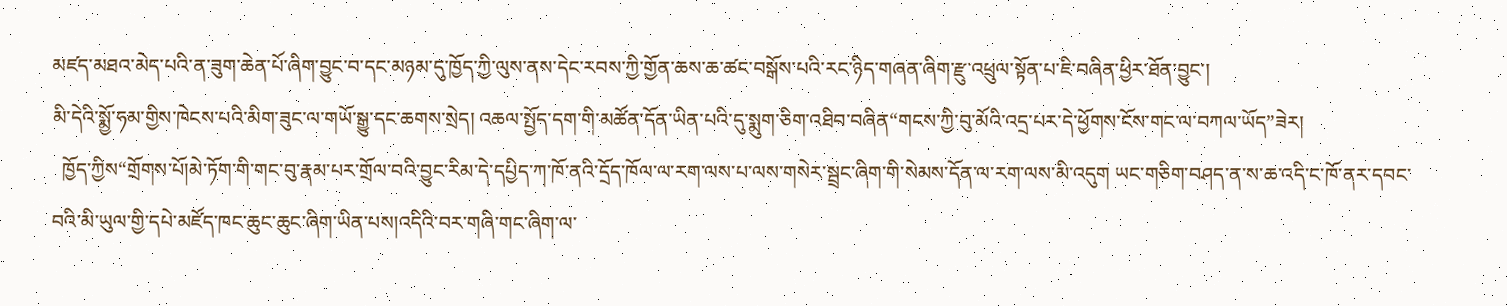མཛད་མཐའ་མེད་པའི་ན་ཟུག་ཆེན་པོ་ཞིག་བྱུང་བ་དང་མཉམ་དུ་ཁྱོད་ཀྱི་ལུས་ནས་དེང་རབས་ཀྱི་གྱོན་ཆས་ཆ་ཚང་བསྒོས་པའི་རང་ཉིད་གཞན་ཞིག་རྫུ་འཕྲུལ་སྟོན་པ་ཇི་བཞིན་ཕྱིར་ཐོན་བྱུང་།
མི་དེའི་སྨྱོ་ཧམ་གྱིས་ཁེངས་པའི་མིག་ཟུང་ལ་གཡོ་སྒྱུ་དང་ཆགས་སྲེད། འཆལ་སྤྱོད་དག་གི་མཚོན་དོན་ཡིན་པའི་དུ་སྨུག་ཅིག་འཐིབ་བཞིན“གངས་ཀྱི་བུ་མོའི་འདྲ་པར་དེ་ཕྱོགས་ངོས་གང་ལ་བཀལ་ཡོད”ཟེར།
  ཁྱོད་ཀྱིས“གྲོགས་པོ།མེ་ཏོག་གི་གང་བུ་རྣམ་པར་གྲོལ་བའི་བྱུང་རིམ་དེ་དཔྱིད་ཀ་ཁོ་ནའི་དྲོད་ཁོལ་ལ་རག་ལས་པ་ལས་གསེར་སྦྲང་ཞིག་གི་སེམས་དོན་ལ་རག་ལས་མི་འདུག ཡང་གཅིག་བཤད་ན་ས་ཆ་འདི་ང་ཁོ་ནར་དབང་བའི་མི་ཡུལ་གྱི་དཔེ་མཛོད་ཁང་ཆུང་ཆུང་ཞིག་ཡིན་པས།འདིའི་བར་གཞི་གང་ཞིག་ལ་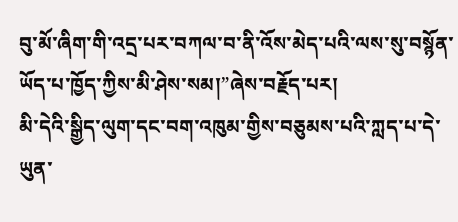བུ་མོ་ཞིག་གི་འདྲ་པར་བཀལ་བ་ནི་འོས་མེད་པའི་ལས་སུ་བསྙོན་ཡོད་པ་ཁྱོད་ཀྱིས་མི་ཤེས་སམ།”ཞེས་བརྗོད་པར།
མི་དེའི་སྒྱིད་ལུག་དང་བག་འཁུམ་གྱིས་བཅུམས་པའི་ཀླད་པ་དེ་ཡུན་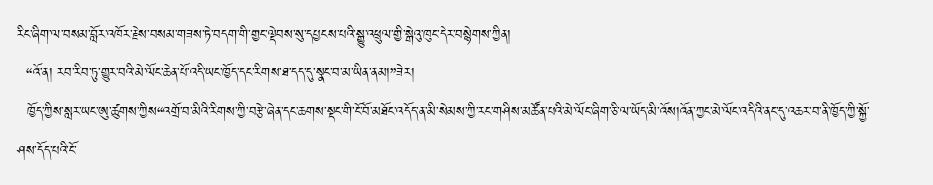རིང་ཞིག་ལ་བསམ་བློར་འཁོར་རྗེས་བསམ་གཟས་ཏེ་བདག་གི་གྱང་ལྡེབས་སུ་དཔྱངས་པའི་སྒྱུ་འཕྲུལ་གྱི་སྒེའུ་ཁུང་དེར་བསྙེགས་ཀྱིན།
  “འོ་ན། རབ་རིབ་ཏུ་གྱུར་བའི་མེ་ལོང་ཆེན་པོ་འདི་ཡང་ཁྱོད་དང་རིགས་ཐ་དད་དུ་སྣང་བ་མ་ཡིན་ནམ།”ཟེར།
  ཁྱོད་ཀྱིས་སླར་ཡང་ཨུ་ཚུགས་ཀྱིས“འགྲོ་བ་མིའི་རིགས་ཀྱི་བརྩེ་ཞེན་དང་ཆགས་སྡང་གི་ངོ་བོ་མཐོང་འདོད་ན་མི་སེམས་ཀྱི་རང་གཤིས་མཚོན་པའི་མེ་ལོང་ཞིག་ཅི་ལ་ཡོད་མི་འོས།འོན་ཀྱང་མེ་ལོང་འདིའི་ནང་དུ་འཆར་བ་ནི་ཁྱོད་ཀྱི་སྐྱོ་ཤས་དོད་པའི་ངོ་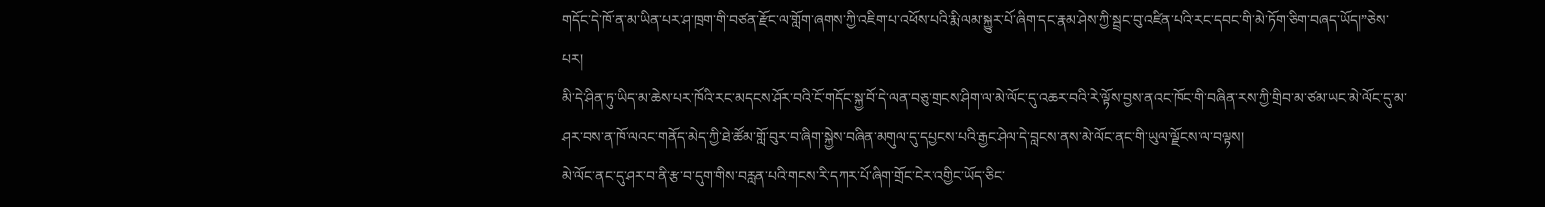གདོང་དེ་ཁོ་ན་མ་ཡིན་པར་ཤ་ཁྲག་གི་བཙན་རྫོང་ལ་གློག་ཞགས་ཀྱི་འཇིག་པ་འཕོས་པའི་རྨི་ལམ་སྐྱུར་པོ་ཞིག་དང་རྣམ་ཤེས་ཀྱི་སྦྲང་བུ་འཛིན་པའི་རང་དབང་གི་མེ་ཏོག་ཅིག་བཞད་ཡོད།”ཅེས་པར།
མི་དེ་ཤིན་ཏུ་ཡིད་མ་ཆེས་པར་ཁོའི་རང་མདངས་ཤོར་བའི་ངོ་གདོང་སྐྱ་བོ་དེ་ལན་བཅུ་གྲངས་ཤིག་ལ་མེ་ལོང་དུ་འཆར་བའི་རེ་ལྟོས་བྱས་ནའང་ཁོང་གི་བཞིན་རས་ཀྱི་གྲིབ་མ་ཙམ་ཡང་མེ་ལོང་དུ་མ་ཤར་བས་ན་ཁོ་ལའང་གནོད་མེད་ཀྱི་ཐེ་ཚོམ་གློ་བུར་བ་ཞིག་སྐྱེས་བཞིན་མགུལ་དུ་དཔྱངས་པའི་རྒྱང་ཤེལ་དེ་བླངས་ནས་མེ་ལོང་ནང་གི་ཡུལ་ལྗོངས་ལ་བལྟས།
མེ་ལོང་ནང་དུ་ཤར་བ་ནི་རྩ་བ་དུག་གིས་བརླན་པའི་གངས་རི་དཀར་པོ་ཞིག་གྲོང་ངེར་འགྱིང་ཡོད་ཅིང་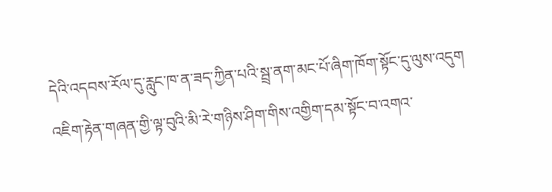དེའི་འདབས་རོལ་དུ་རླུང་ཁ་ན་ཟད་ཀྱིན་པའི་སྦྲ་ནག་མང་པོ་ཞིག་ཁོག་སྟོང་དུ་ལུས་འདུག
འཇིག་རྟེན་གཞན་གྱི་ལྟ་བུའི་མི་རེ་གཉིས་ཤིག་གིས་འགྱིག་དམ་སྟོང་བ་འགའ་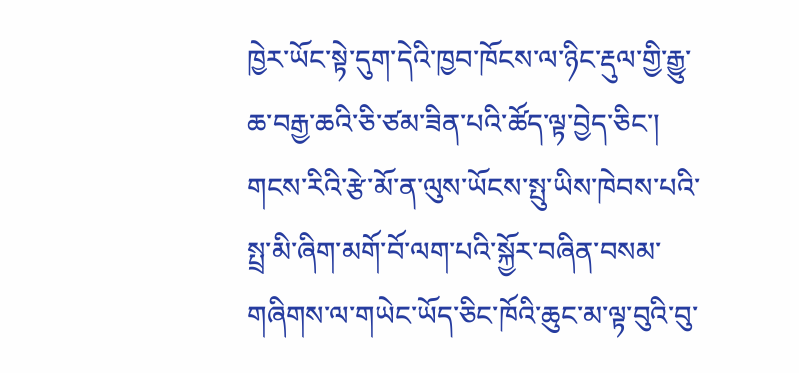ཁྱེར་ཡོང་སྟེ་དུག་དེའི་ཁྱབ་ཁོངས་ལ་ཉིང་རྡུལ་གྱི་རྒྱུ་ཆ་བརྒྱ་ཆའི་ཅི་ཙམ་ཟིན་པའི་ཚོད་ལྟ་བྱེད་ཅིང་།
གངས་རིའི་རྩེ་མོ་ན་ལུས་ཡོངས་སྤུ་ཡིས་ཁེབས་པའི་སྤྲ་མི་ཞིག་མགོ་བོ་ལག་པའི་སྐྱོར་བཞིན་བསམ་གཞིགས་ལ་གཡེང་ཡོད་ཅིང་ཁོའི་ཆུང་མ་ལྟ་བུའི་བུ་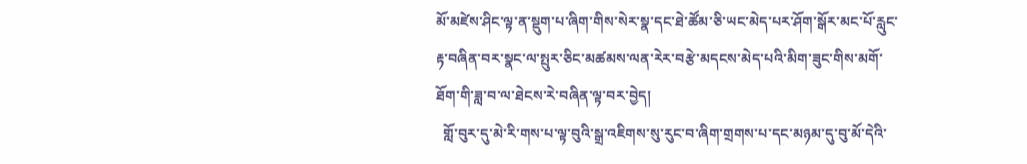མོ་མཛེས་ཤིང་ལྟ་ན་སྡུག་པ་ཞིག་གིས་སེར་སྣ་དང་ཐེ་ཚོམ་ཅི་ཡང་མེད་པར་ཤོག་སྒོར་མང་པོ་རླུང་རྟ་བཞིན་བར་སྣང་ལ་སྤུར་ཅིང་མཚམས་ལན་རེར་བརྩེ་མདངས་མེད་པའི་མིག་ཟུང་གིས་མགོ་ཐོག་གི་ཟླ་བ་ལ་ཐེངས་རེ་བཞིན་ལྟ་བར་བྱེད།
  གློ་བུར་དུ་མེ་རི་གས་པ་ལྟ་བུའི་སྒྲ་འཇིགས་སུ་རུང་བ་ཞིག་གྲགས་པ་དང་མཉམ་དུ་བུ་མོ་དེའི་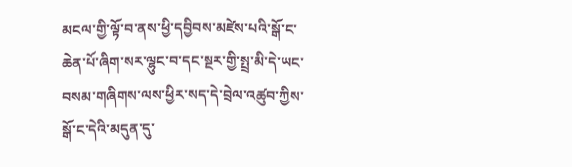མངལ་གྱི་ལྟོ་བ་ནས་ཕྱི་དབྱིབས་མཛེས་པའི་སྒོ་ང་ཆེན་པོ་ཞིག་སར་ལྷུང་བ་དང་སྔར་གྱི་སྤྲ་མི་དེ་ཡང་བསམ་གཞིགས་ལས་ཕྱིར་སད་དེ་བྲེལ་འཚུབ་ཀྱིས་སྒོ་ང་དེའི་མདུན་དུ་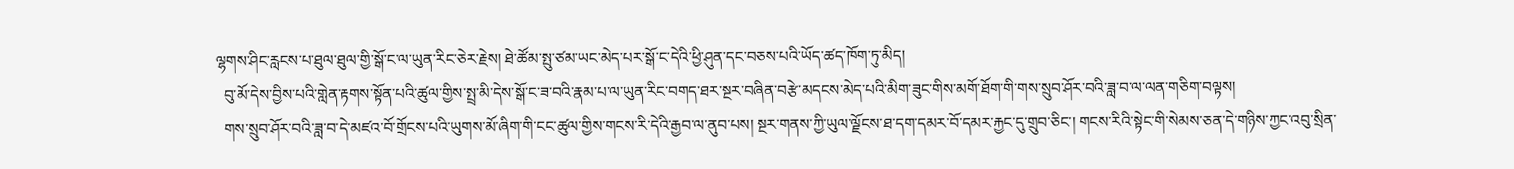ལྷགས་ཤིང་རླངས་པ་ཐུལ་ཐུལ་གྱི་སྒོ་ང་ལ་ཡུན་རིང་ཅེར་རྗེས། ཐེ་ཚོམ་སྤུ་ཙམ་ཡང་མེད་པར་སྒོ་ང་དེའི་ཕྱི་ཤུན་དང་བཅས་པའི་ཡོད་ཚད་ཁོག་ཏུ་མིད།
  བུ་མོ་དེས་བྱིས་པའི་གླེན་རྟགས་སྟོན་པའི་ཚུལ་གྱིས་སྤྲ་མི་དེས་སྒོ་ང་ཟ་བའི་རྣམ་པ་ལ་ཡུན་རིང་བགད་ཐར་སྔར་བཞིན་བརྩེ་མདངས་མེད་པའི་མིག་ཟུང་གིས་མགོ་ཐོག་གི་གས་སྲུབ་ཤོར་བའི་ཟླ་བ་ལ་ལན་གཅིག་བལྟས།
  གས་སྲུབ་ཤོར་བའི་ཟླ་བ་དེ་མཛའ་བོ་གྲོངས་པའི་ཡུགས་མོ་ཞིག་གི་ངང་ཚུལ་གྱིས་གངས་རི་དེའི་རྒྱབ་ལ་ནུབ་པས། སྔར་གནས་ཀྱི་ཡུལ་ལྗོངས་ཐ་དག་དམར་བོ་དམར་རྐྱང་དུ་གྲུབ་ཅིང་། གངས་རིའི་སྟེང་གི་སེམས་ཅན་དེ་གཉིས་ཀྱང་འབུ་སྲིན་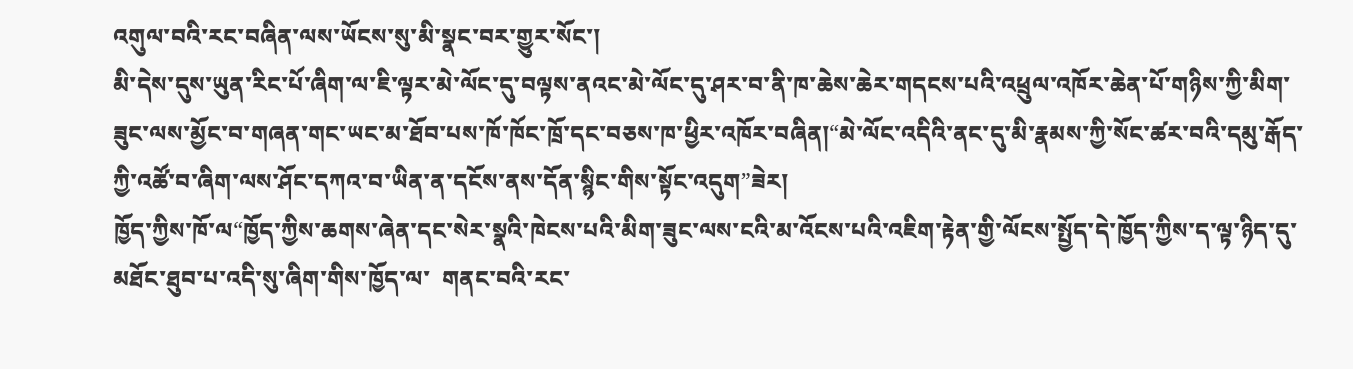འགུལ་བའི་རང་བཞིན་ལས་ཡོངས་སུ་མི་སྣང་བར་གྱུར་སོང་།
མི་དེས་དུས་ཡུན་རིང་པོ་ཞིག་ལ་ཇི་ལྟར་མེ་ལོང་དུ་བལྟས་ནའང་མེ་ལོང་དུ་ཤར་བ་ནི་ཁ་ཆེས་ཆེར་གདངས་པའི་འཕྲུལ་འཁོར་ཆེན་པོ་གཉིས་ཀྱི་མིག་ཟུང་ལས་མྱོང་བ་གཞན་གང་ཡང་མ་ཐོབ་པས་ཁོ་ཁོང་ཁྲོ་དང་བཅས་ཁ་ཕྱིར་འཁོར་བཞིན།“མེ་ལོང་འདིའི་ནང་དུ་མི་རྣམས་ཀྱི་སོང་ཚར་བའི་དམུ་རྒོད་ཀྱི་འཚོ་བ་ཞིག་ལས་ཤོང་དཀའ་བ་ཡིན་ན་དངོས་ནས་དོན་སྙིང་གིས་སྟོང་འདུག”ཟེར།
ཁྱོད་ཀྱིས་ཁོ་ལ“ཁྱོད་ཀྱིས་ཆགས་ཞེན་དང་སེར་སྣའི་ཁེངས་པའི་མིག་ཟུང་ལས་ངའི་མ་འོངས་པའི་འཇིག་རྟེན་གྱི་ལོངས་སྤྱོད་དེ་ཁྱོད་ཀྱིས་ད་ལྟ་ཉིད་དུ་མཐོང་ཐུབ་པ་འདི་སུ་ཞིག་གིས་ཁྱོད་ལ་  གནང་བའི་རང་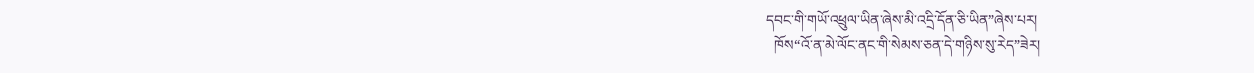དབང་གི་གཡོ་འཕྲུལ་ཡིན་ཞེས་མི་འདྲི་དོན་ཅི་ཡིན”ཞེས་པར།
  ཁོས“འོ་ན་མེ་ལོང་ནང་གི་སེམས་ཅན་དེ་གཉིས་སུ་རེད”ཟེར།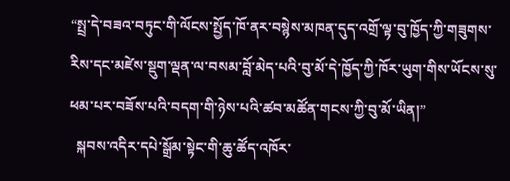“སྤྲ་དེ་བཟའ་བཏུང་གི་ལོངས་སྤྱོད་ཁོ་ནར་བསྙེས་མཁན་དུད་འགྲོ་ལྟ་བུ་ཁྱོད་ཀྱི་གཟུགས་རིས་དང་མཛེས་སྡུག་ལྡན་ལ་བསམ་བློ་མེད་པའི་བུ་མོ་དེ་ཁྱོད་ཀྱི་ཁོར་ཡུག་གིས་ཡོངས་སུ་ཕམ་པར་བཟོས་པའི་བདག་གི་ཉེས་པའི་ཚབ་མཚོན་གངས་ཀྱི་བུ་མོ་ཡིན།”
  སྐབས་འདིར་དཔེ་སྒྲོམ་སྟེང་གི་ཆུ་ཚོད་འཁོར་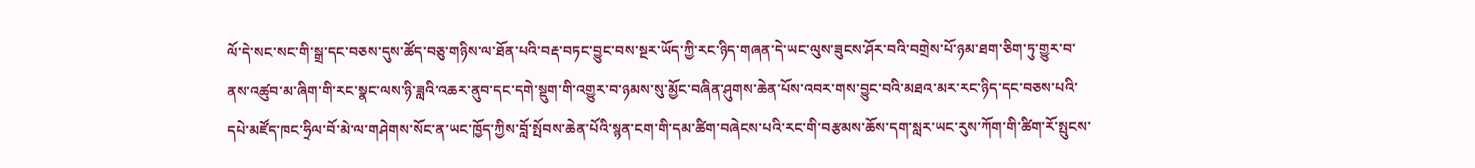ལོ་དེ་སང་སང་གི་སྒྲ་དང་བཅས་དུས་ཚོད་བཅུ་གཉིས་ལ་ཐོན་པའི་བརྡ་བཏང་བྱུང་བས་སྔར་ཡོད་ཀྱི་རང་ཉིད་གཞན་དེ་ཡང་ལུས་ཟུངས་ཤོར་བའི་བགྲེས་པོ་ཉམ་ཐག་ཅིག་ཏུ་གྱུར་བ་ནས་འཚུབ་མ་ཞིག་གི་རང་སྣང་ལས་ཉི་ཟླའི་འཆར་ནུབ་དང་དགེ་སྡུག་གི་འགྱུར་བ་ཉམས་སུ་མྱོང་བཞིན་ཤུགས་ཆེན་པོས་འབར་གས་བྱུང་བའི་མཐའ་མར་རང་ཉིད་དང་བཅས་པའི་དཔེ་མཛོད་ཁང་ཧྲིལ་བོ་མེ་ལ་གཤེགས་སོང་ན་ཡང་ཁྱོད་ཀྱིས་བློ་སྤོབས་ཆེན་པོའི་སྙན་ངག་གི་དམ་ཚིག་བཞེངས་པའི་རང་གི་བརྩམས་ཆོས་དག་སླར་ཡང་རུས་ཀོག་གི་ཚིག་རོ་སྤུངས་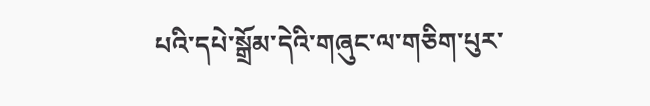པའི་དཔེ་སྒྲོམ་དེའི་གཞུང་ལ་གཅིག་པུར་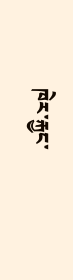ཁེར་རྐྱང་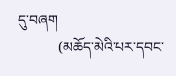དུ་བཞག
           (མཆོད་མེའི་པར་དབང་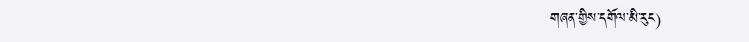གཞན་གྱིས་དགོལ་མི་རུང)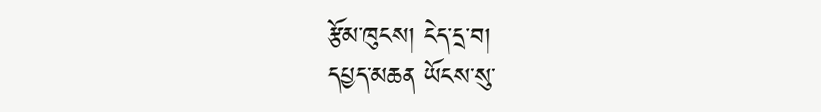རྩོམ་ཁུངས། ངེད་དྲ་བ།
དཔྱད་མཆན ཡོངས་སུ་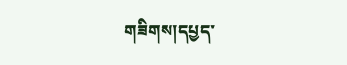གཟིགས།དཔྱད་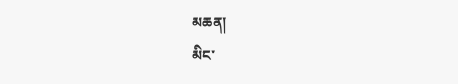མཆན།
མིང་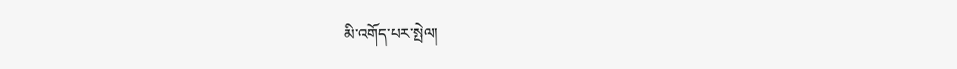མི་འགོད་པར་སྤེལ།